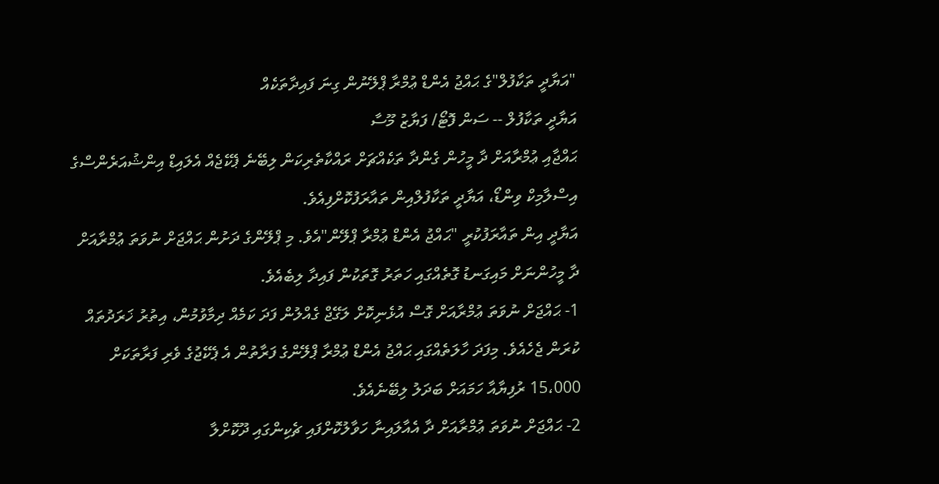"އަޔާދީ ތަކާފުލް"ގެ ޙައްޖު އެންޑް ޢުމްރާ ޕްލޭނުން ގިނަ ފައިދާތަކެއް
އަޔާދީ ތަކާފުލް -- ސަން ފޮޓޯ/ ފަޔާޒު މޫސާ
ޙައްޖާއި ޢުމްރާއަށް ދާ މީހުން ގެންދާ ތަކެއްޗަށް ރައްކާތެރިކަން ލިބޭނެ ޕެކޭޖެއް އެލައިޑް އިންޝުއަރެންސްގެ އިސްލާމިކް ވިންޑޯ، އަޔާދީ ތަކާފުލްއިން ތައާރަފުކޮށްފިއެވެ.
އަޔާދީ އިން ތައާރަފުކުރީ "ޙައްޖު އެންޑް ޢުމްރާ ޕްލޭން"އެވެ. މި ޕްލޭންގެ ދަށުން ޙައްޖަށް ނުވަތަ ޢުމްރާއަށް ދާ މީހުންނަށް މައިގަނޑު ގޮތެއްގައި ހަތަރު ގޮތަކުން ފައިދާ ލިބެއެވެ.
1- ޙައްޖަށް ނުވަތަ ޢުމްރާއަށް ގޮސް އުޅެނިކޮށް ލަގޭޖް ގެއްލުން ފަދަ ކަމެއް ދިމާވުމުން، އިތުރު ޚަރަދުތައް ކުރަން ޖެހެއެވެ. މިފަދަ ހާލަތެއްގައި ޙައްޖު އެންޑް ޢުމްރާ ޕްލޭންގެ ފަރާތުން އެ ޕެކޭޖުގެ ވެރި ފަރާތަކަށް 15،000 ރުފިޔާއާ ހަމައަށް ބަދަލު ލިބޭނެއެވެ.
2- ޙައްޖަށް ނުވަތަ ޢުމްރާއަށް ދާ އެއާލައިނާ ހަވާލުކޮށްފައި ޗެކިންގައި ދޫކޮށްލާ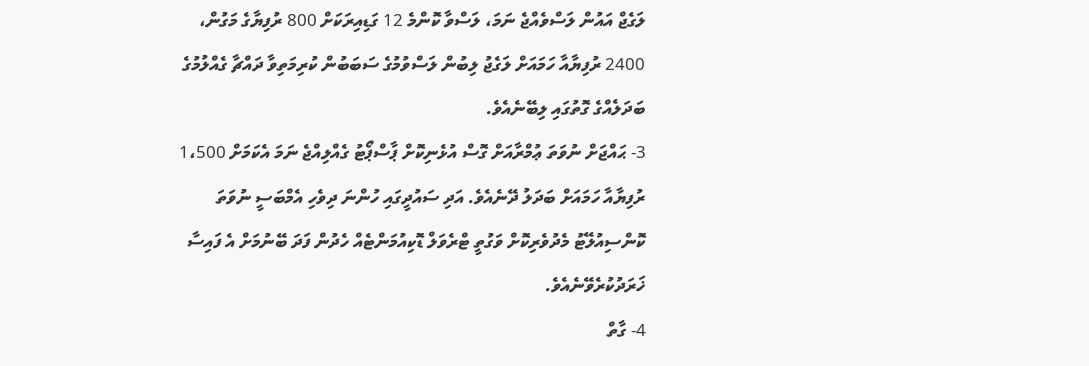ލަގެޖް އައުން ލަސްވެއްޖެ ނަމަ، ލަސްވާ ކޮންމެ 12 ގަޑިއިރަކަށް 800 ރުފިޔާގެ މަގުން، 2400 ރުފިޔާއާ ހަމައަށް ލަގެޖު ލިބުން ލަސްވުމުގެ ސަބަބުން ކުރިމަތިވާ ދައްޗާ ގެއްލުމުގެ ބަދަލެއްގެ ގޮތުގައި ލިބޭނެއެވެ.
3- ޙައްޖަށް ނުވަތަ ޢުމްރާއަށް ގޮސް އުޅެނިކޮށް ޕާސްޕޯޓު ގެއްލިއްޖެ ނަމަ އެކަމަށް 1،500 ރުފިޔާއާ ހަމައަށް ބަދަލު ދޭނެއެވެ. އަދި ސައުދީގައި ހުންނަ ދިވެހި އެމްބަސީ ނުވަތަ ކޮންސިއުލޭޓު މެދުވެރިކޮށް ވަގުތީ ޓްރެވަލް ޑޮކިއުމަންޓެއް ހެދުން ފަދަ ބޭނުމަށް އެ ފައިސާ ޚަރަދުކުރެވޭނެއެވެ.
4- ގާތް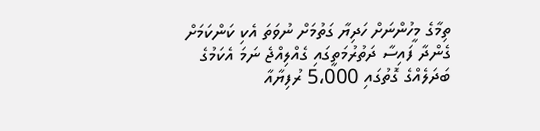ތިމާގެ މީހުންނަށް ހަދިޔާ ގަތުމަށް ނުވަތަ އެކި ކަންކަމަށް ގެންދާ ފައިސާ ދަތުރުމަތީގައި ގެއްލިއްޖެ ނަމަ އެކަމުގެ ބަދަލެއްގެ ގޮތުގައި 5،000 ރުފިޔާއާ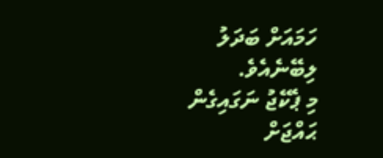ހަމައަށް ބަދަލު ލިބޭނެއެވެ.
މި ޕެކޭޖު ނަގައިގެން ޙައްޖަށް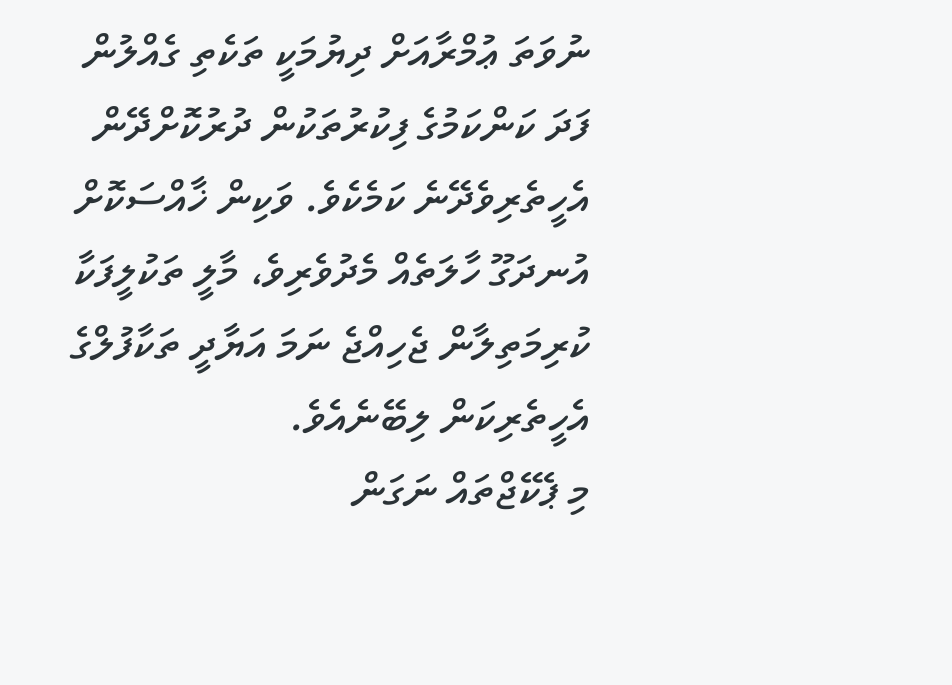ނުވަތަ ޢުމްރާއަށް ދިޔުމަކީ ތަކެތި ގެއްލުން ފަދަ ކަންކަމުގެ ފިކުރުތަކުން ދުރުކޮށްދޭން އެހީތެރިވެދޭނެ ކަމެކެވެ. ވަކިން ޚާއްސަކޮށް އުނދަގޫ ހާލަތެއް މެދުވެރިވެ، މާލީ ތަކުލީފަކާ ކުރިމަތިލާން ޖެހިއްޖެ ނަމަ އަޔާދީ ތަކާފުލްގެ އެހީތެރިކަން ލިބޭނެއެވެ.
މި ޕެކޭޖްތައް ނަގަން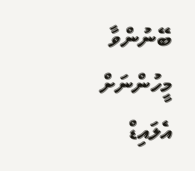ބޭނުންވާ މީހުންނަށް އެލައިޑް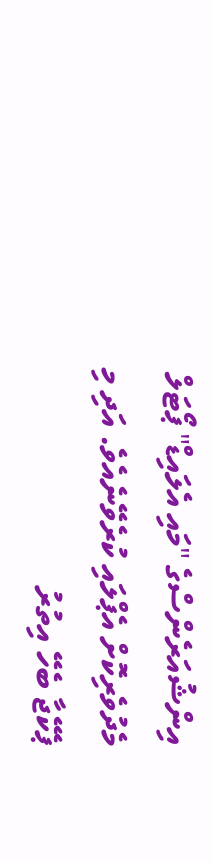އިންޝުއަރެންސްގެ "މައި އެލައިޑް" ޕޯޓަލް މެދުވެރިކޮށް އެޕްލައި ކުރެވޭނެއެވެ. އަދި މި ޕެކޭޖާ ބެހޭ އިތުރު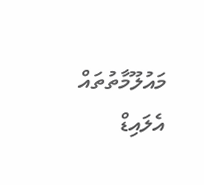މައުލޫމާތުތައް އެލައިޑް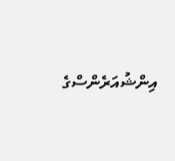އިންޝުއަރެންސްގެ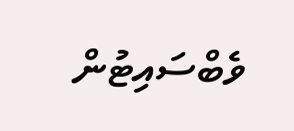ވެބްސައިޓުން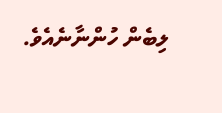ލިބެން ހުންނާނެއެވެ.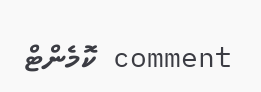comment ކޮމެންޓް